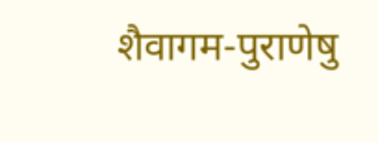शैवागम-पुराणेषु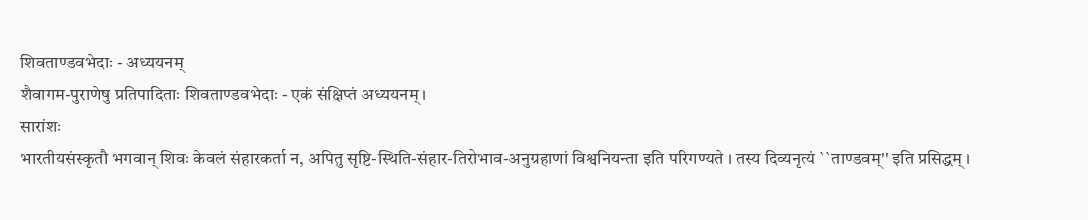शिवताण्डवभेदाः - अध्ययनम्
शैवागम-पुराणेषु प्रतिपादिताः शिवताण्डवभेदाः - एकं संक्षिप्तं अध्ययनम् ।
सारांशः
भारतीयसंस्कृतौ भगवान् शिवः केवलं संहारकर्ता न, अपितु सृष्टि-स्थिति-संहार-तिरोभाव-अनुग्रहाणां विश्वनियन्ता इति परिगण्यते । तस्य दिव्यनृत्यं ``ताण्डवम्'' इति प्रसिद्धम् ।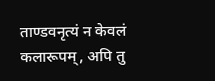ताण्डवनृत्यं न केवलं कलारूपम्, अपि तु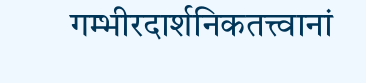गम्भीरदार्शनिकतत्त्वानां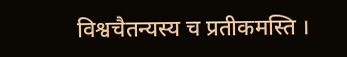विश्वचैतन्यस्य च प्रतीकमस्ति ।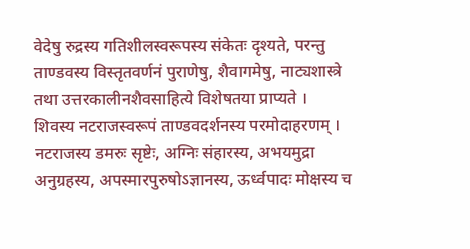वेदेषु रुद्रस्य गतिशीलस्वरूपस्य संकेतः दृश्यते, परन्तु ताण्डवस्य विस्तृतवर्णनं पुराणेषु, शैवागमेषु, नाट्यशास्त्रे तथा उत्तरकालीनशैवसाहित्ये विशेषतया प्राप्यते ।
शिवस्य नटराजस्वरूपं ताण्डवदर्शनस्य परमोदाहरणम् । नटराजस्य डमरुः सृष्टेः, अग्निः संहारस्य, अभयमुद्रा अनुग्रहस्य, अपस्मारपुरुषोऽज्ञानस्य, ऊर्ध्वपादः मोक्षस्य च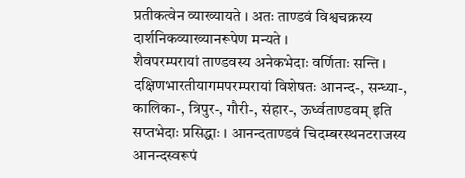प्रतीकत्वेन व्याख्यायते । अतः ताण्डवं विश्वचक्रस्य दार्शनिकव्याख्यानरूपेण मन्यते ।
शैवपरम्परायां ताण्डवस्य अनेकभेदाः वर्णिताः सन्ति । दक्षिणभारतीयागमपरम्परायां विशेषतः आनन्द-, सन्ध्या-, कालिका-, त्रिपुर-, गौरी-, संहार-, ऊर्ध्वताण्डवम् इति सप्तभेदाः प्रसिद्धाः । आनन्दताण्डवं चिदम्बरस्थनटराजस्य आनन्दस्वरूपं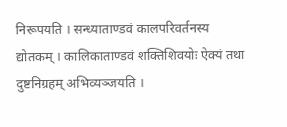निरूपयति । सन्ध्याताण्डवं कालपरिवर्तनस्य द्योतकम् । कालिकाताण्डवं शक्तिशिवयोः ऐक्यं तथा दुष्टनिग्रहम् अभिव्यञ्जयति ।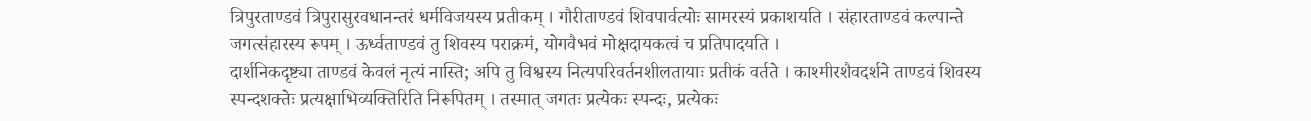त्रिपुरताण्डवं त्रिपुरासुरवधानन्तरं धर्मविजयस्य प्रतीकम् । गौरीताण्डवं शिवपार्वत्योः सामरस्यं प्रकाशयति । संहारताण्डवं कल्पान्ते जगत्संहारस्य रूपम् । ऊर्ध्वताण्डवं तु शिवस्य पराक्रमं, योगवैभवं मोक्षदायकत्वं च प्रतिपादयति ।
दार्शनिकदृष्ट्या ताण्डवं केवलं नृत्यं नास्ति; अपि तु विश्वस्य नित्यपरिवर्तनशीलतायाः प्रतीकं वर्तते । काश्मीरशैवदर्शने ताण्डवं शिवस्य स्पन्दशक्तेः प्रत्यक्षाभिव्यक्तिरिति निरूपितम् । तस्मात् जगतः प्रत्येकः स्पन्दः, प्रत्येकः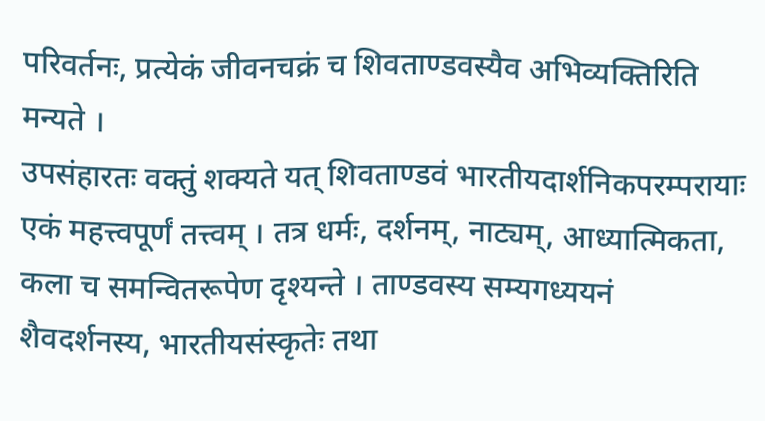परिवर्तनः, प्रत्येकं जीवनचक्रं च शिवताण्डवस्यैव अभिव्यक्तिरिति मन्यते ।
उपसंहारतः वक्तुं शक्यते यत् शिवताण्डवं भारतीयदार्शनिकपरम्परायाः एकं महत्त्वपूर्णं तत्त्वम् । तत्र धर्मः, दर्शनम्, नाट्यम्, आध्यात्मिकता, कला च समन्वितरूपेण दृश्यन्ते । ताण्डवस्य सम्यगध्ययनं शैवदर्शनस्य, भारतीयसंस्कृतेः तथा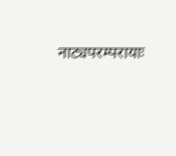नाट्यपरम्परायाः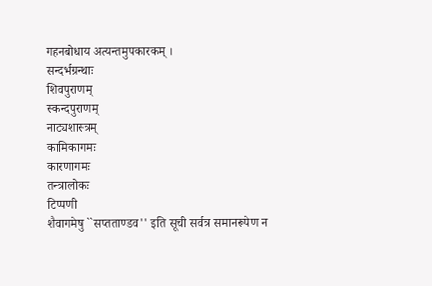गहनबोधाय अत्यन्तमुपकारकम् ।
सन्दर्भग्रन्थाः
शिवपुराणम्
स्कन्दपुराणम्
नाट्यशास्त्रम्
कामिकागमः
कारणागमः
तन्त्रालोकः
टिप्पणी
शैवागमेषु ``सप्तताण्डव'' इति सूची सर्वत्र समानरूपेण न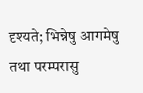दृश्यते; भिन्नेषु आगमेषु तथा परम्परासु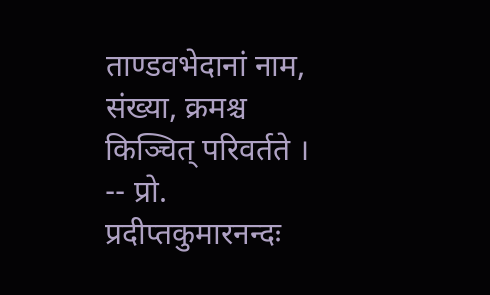ताण्डवभेदानां नाम, संख्या, क्रमश्च किञ्चित् परिवर्तते ।
-- प्रो. प्रदीप्तकुमारनन्दः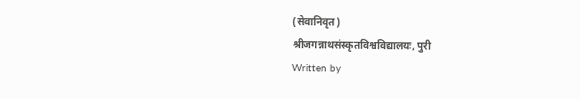(सेवानिवृत)
श्रीजगन्नाथसंस्कृतविश्वविद्यालयः, पुरी
Written by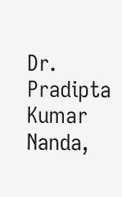Dr. Pradipta Kumar Nanda,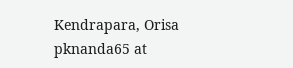Kendrapara, Orisa pknanda65 at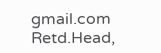gmail.com
Retd.Head,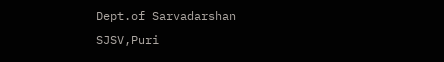Dept.of Sarvadarshan
SJSV,Puri